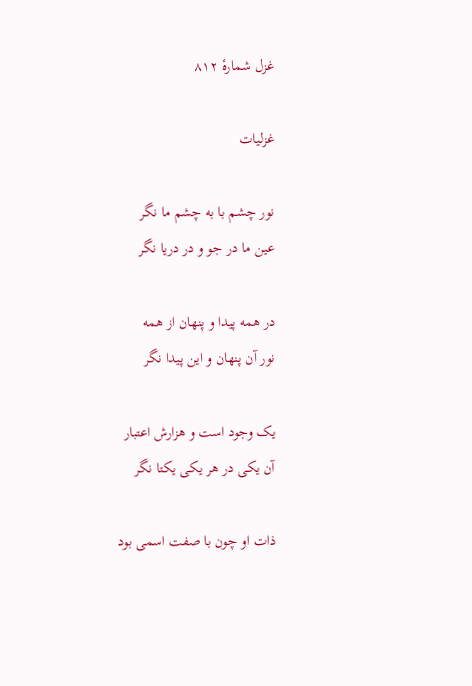غزل شمارهٔ ۸۱۲

غزلیات

نور چشم با به چشم ما نگر
عین ما در جو و در دریا نگر

در همه پیدا و پنهان از همه
نور آن پنهان و این پیدا نگر

یک وجود است و هزارش اعتبار
آن یکی در هر یکی یکتا نگر

ذات او چون با صفت اسمی بود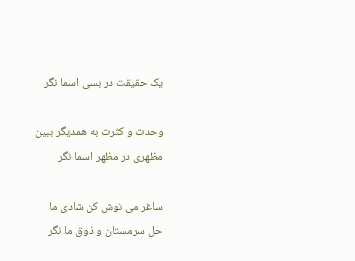یک حقیقت در بسی اسما نگر

وحدت و کثرت به همدیگر ببین
مظهری در مظهر اسما نگر

ساغر می نوش کن شادی ما
حل سرمستان و ذوق ما نگر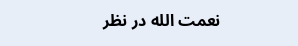نعمت الله در نظر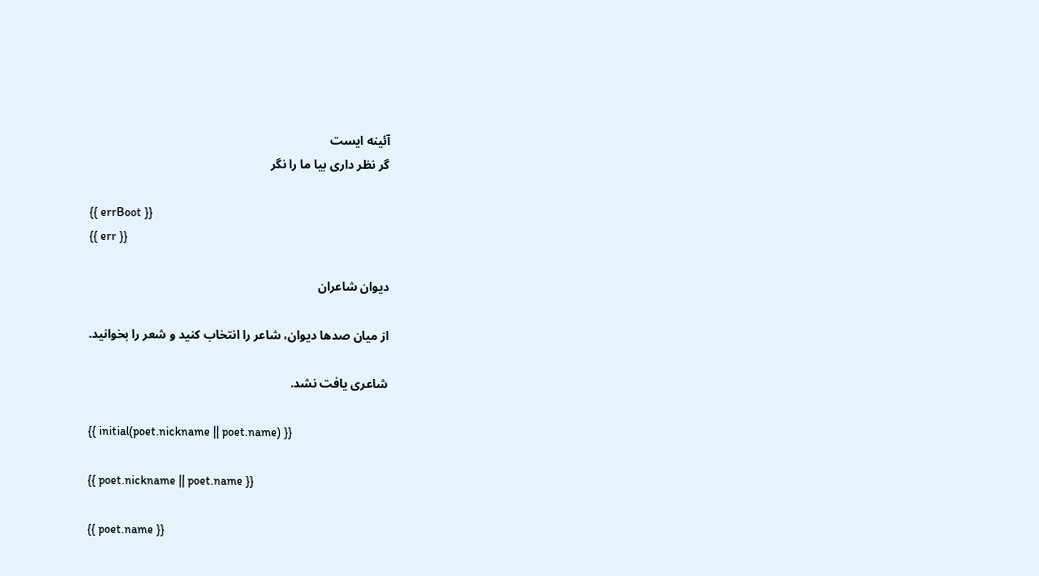آئینه ایست
گر نظر داری بیا ما را نگر

{{ errBoot }}
{{ err }}

دیوان شاعران

از میان صدها دیوان، شاعر را انتخاب کنید و شعر را بخوانید.

شاعری یافت نشد.

{{ initial(poet.nickname || poet.name) }}

{{ poet.nickname || poet.name }}

{{ poet.name }}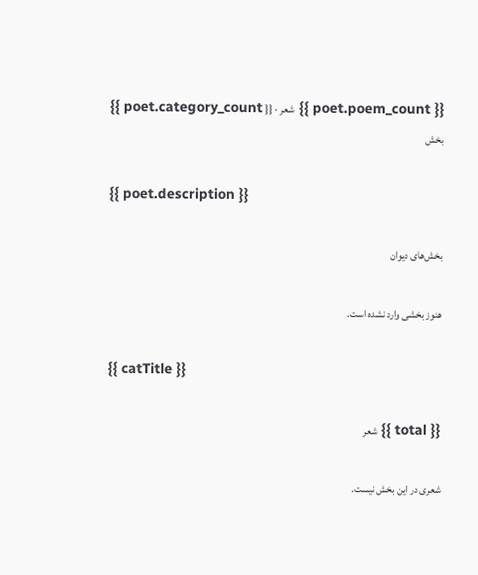{{ poet.poem_count }} شعر · {{ poet.category_count }} بخش

{{ poet.description }}

بخش‌های دیوان

هنوز بخشی وارد نشده است.

{{ catTitle }}

{{ total }} شعر

شعری در این بخش نیست.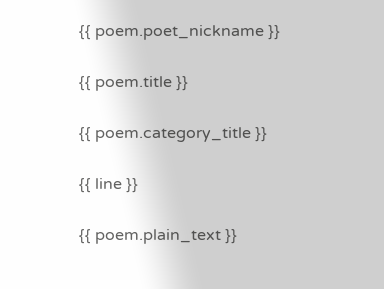{{ poem.poet_nickname }}

{{ poem.title }}

{{ poem.category_title }}

{{ line }}

{{ poem.plain_text }}